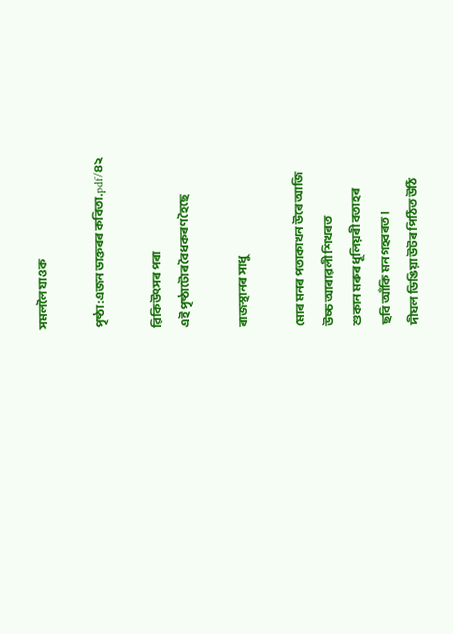সমললৈ যাওক

পৃষ্ঠা:এজন ডাক্তৰৰ কবিতা.pdf/৪২

ৱিকিউৎসৰ পৰা
এই পৃষ্ঠাটোৰ বৈধকৰণ হৈছে

ৰাজস্থানৰ সাধু

মোৰ মনৰ পতাকাখন উৰে আজি
উচ্চ আৰাৱলী শিখৰত
শুকান মৰুৰ ধূলিয়ৰী বতাহৰ
ছবি আঁকি মন গহ্বৰত।
দীঘল ডিঙিয়া উটৰ পিঠিত উঠি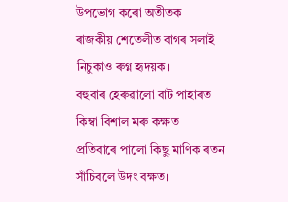উপভোগ কৰো অতীতক
ৰাজকীয় শেতেলীত বাগৰ সলাই
নিচুকাও ৰুগ্ন হৃদয়ক।
বহুবাৰ হেৰুৱালো বাট পাহাৰত
কিম্বা বিশাল মৰু কক্ষত
প্ৰতিবাৰে পালো কিছু মাণিক ৰতন
সাঁচিবলে উদং বক্ষত।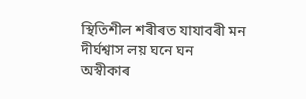স্থিতিশীল শৰীৰত যাযাবৰী মন
দীৰ্ঘশ্বাস লয় ঘনে ঘন
অস্বীকাৰ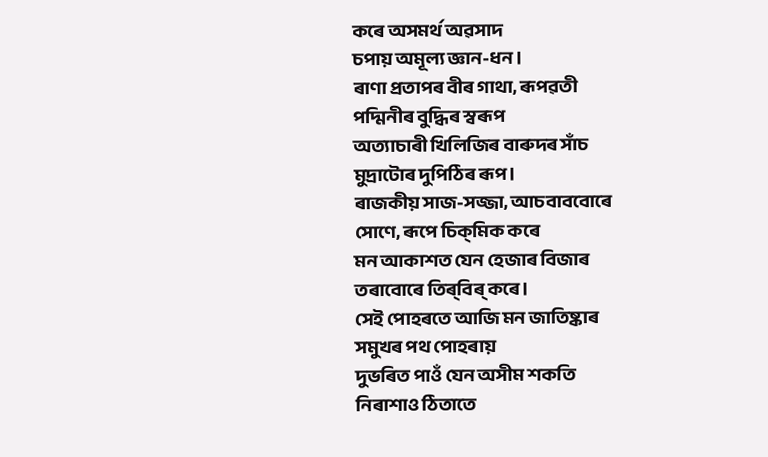কৰে অসমৰ্থ অৱসাদ
চপায় অমূল্য জ্ঞান-ধন।
ৰাণা প্ৰতাপৰ বীৰ গাথা, ৰূপৱতী
পদ্মিনীৰ বুদ্ধিৰ স্বৰূপ
অত্যাচাৰী খিলিজিৰ বাৰুদৰ সাঁচ
মুদ্ৰাটোৰ দুপিঠিৰ ৰূপ।
ৰাজকীয় সাজ-সজ্জা, আচবাববোৰে
সোণে, ৰূপে চিক্‌মিক কৰে
মন আকাশত যেন হেজাৰ বিজাৰ
তৰাবোৰে তিৰ্‌বিৰ্ কৰে।
সেই পোহৰতে আজি মন জাতিষ্কাৰ
সমুখৰ পথ পোহৰায়
দুভৰিত পাওঁ যেন অসীম শকতি
নিৰাশাও ঠিতাতে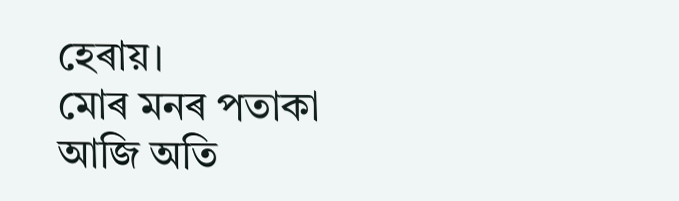হেৰায়।
মোৰ মনৰ পতাকা আজি অতি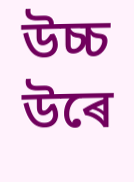উচ্চ
উৰে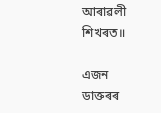আৰাৱলী শিখৰত॥

এজন ডাক্তৰৰ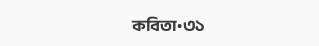কবিতা•৩১